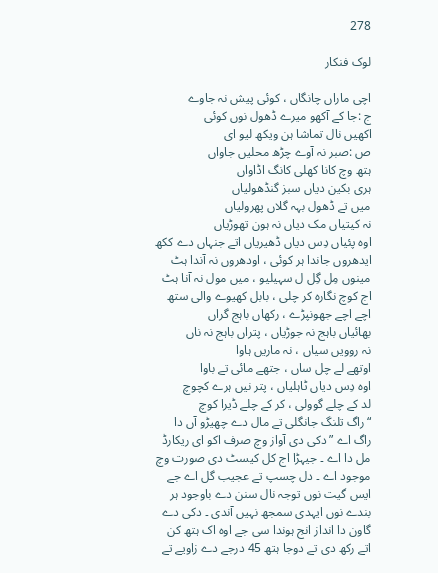278

لوک فنکار

اچی ماراں چانگاں ، کوئی پیش نہ جاوے
ج :جا کے آکھو میرے ڈھول نوں کوئی
اکھیں نال تماشا ہن ویکھ لیو ای
ص :صبر نہ آوے چڑھ محلیں جاواں
ہتھ وچ کانا کھلی کانگ اڈاواں
ہری بکین دیاں سبز گنڈھولیاں
میں تے ڈھول بہہ گلاں پھرولیاں
نہ کیتیاں مک دیاں نہ ہون تھوڑیاں
اوہ پئیاں دِس دیاں ڈھیریاں اتے جنہاں دے ککھ
ایدھروں جاندا ہر کوئی ، اودھروں نہ آندا ہٹ
مینوں مِل گِل ل سہیلیو ، میں مول نہ آنا ہٹ
اج کوچ نگارہ کر چلی ، بابل کھیوے والی ستھ
اچے اچے جھونپڑے ، رکھاں باہج گراں
بھائیاں باہج نہ جوڑیاں ، پتراں باہج نہ ناں
نہ روویں سیاں ، نہ ماریں ہاوا
اوتھے لے چل ساں ، جتھے مائی تے باوا
اوہ دِس دیاں ٹاہلیاں ، پتر نیں ہرے کچوچ
لد کے چلے گوولی ، کر کے چلے ڈیرا کوچ
“راگ تلنگ جانگلی تے مال دے چھیڑو آں دا راگ اے ” دکی دی آواز وچ صرف اکو ای ریکارڈ مل دا اے ۔ جیہڑا اج کل کیسٹ دی صورت وچ موجود اے ۔ دل چسپ تے عجیب گل اے جے ایس گیت نوں توجہ نال سنن دے باوجود ہر بندے نوں ایہدی سمجھ نہیں آندی ۔ دکی دے گاون دا انداز انج ہوندا سی جے اوہ اک ہتھ کن اتے رکھ دی تے دوجا ہتھ 45 درجے دے زاویے تے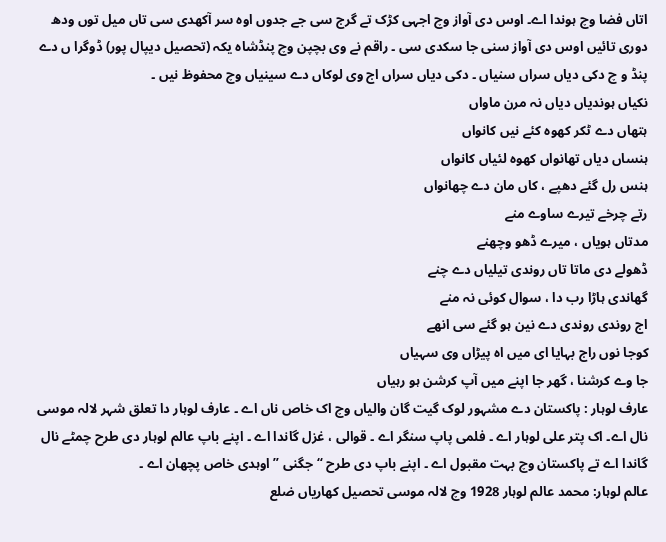اتاں فضا وچ ہوندا اے۔ اوس دی آواز وچ اجہی کڑک تے گرج سی جے جدوں اوہ سر آکھدی سی تاں میل توں ودھ دوری تائیں اوس دی آواز سنی جا سکدی سی ۔ راقم نے وی بچپن وچ پنڈشاہ یکہ (تحصیل دیپال پور) ڈوگرا ں دے پنڈ و چ دکی دیاں سراں سنیاں ۔ دکی دیاں سراں اج وی لوکاں دے سینیاں وچ محفوظ نیں ۔
نکیاں ہوندیاں دیاں نہ مرن ماواں
ہتھاں دے ٹکر کھوہ کئے نیں کانواں
ہنساں دیاں تھانواں کھوہ لئیاں کانواں
ہنس رل گئے دھپے ، کاں مان دے چھانواں
رتے چرخے تیرے ساوے منے
مدتاں ہویاں ، میرے ڈھو وچھنے
ڈھولے دی ماتا تاں روندی تیلیاں دے چنے
گھاندی ہاڑا رب دا ، سوال کوئی نہ منے
اج روندی روندی دے نین ہو گئے سی انھے
کوجا نوں راج بہایا ای میں اہ پیڑاں وی سہیاں
جا وے کرشنا ، گھر جا اپنے میں آپ کرشن ہو رہیاں
عارف لوہار : پاکستان دے مشہور لوک گیت گان والیاں وچ اک خاص ناں اے ۔ عارف لوہار دا تعلق شہر لالہ موسی نال اے۔ اک پتر علی لوہار اے ۔ فلمی پاپ سنگر اے ۔ قوالی ، غزل گاندا اے ۔ اپنے باپ عالم لوہار دی طرح چمٹے نال گاندا اے تے پاکستان وچ بہت مقبول اے ۔ اپنے باپ دی طرح “جگنی ” اوہدی خاص پچھان اے ۔
عالم لوہار: محمد عالم لوہار 1928 وچ لالہ موسی تحصیل کھاریاں ضلع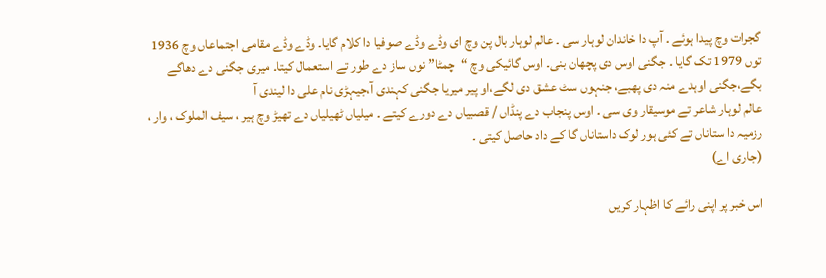گجرات وچ پیدا ہوئے ۔ آپ دا خاندان لوہار سی ۔ عالم لوہار بال پن وچ ای وڈے وڈے صوفیا دا کلام گایا۔ وڈے وڈے مقامی اجتماعاں وچ 1936 توں 1979 تک گایا ۔ جگنی اوس دی پچھان بنی۔ اوس گائیکی وچ “چمٹا” نوں ساز دے طور تے استعمال کیتا۔ میری جگنی دے دھاگے بگے،جگنی اوہدے منہ دی پھبے، جنہوں سٹ عشق دی لگے،او پیر میریا جگنی کہندی آ،جیہڑی نام علی دا لیندی آ
عالم لوہار شاعر تے موسیقار وی سی ۔ اوس پنجاب دے پنڈاں / قصبیاں دے دورے کیتے ۔ میلیاں ٹھیلیاں دے تھیڑ وچ ہیر ، سیف الملوک ، وار ، رزمیہ دا ستاناں تے کئی ہور لوک داستاناں گا کے داد حاصل کیتی ۔
(جاری اے)

اس خبر پر اپنی رائے کا اظہار کریں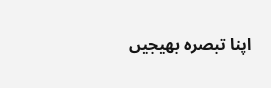اپنا تبصرہ بھیجیں